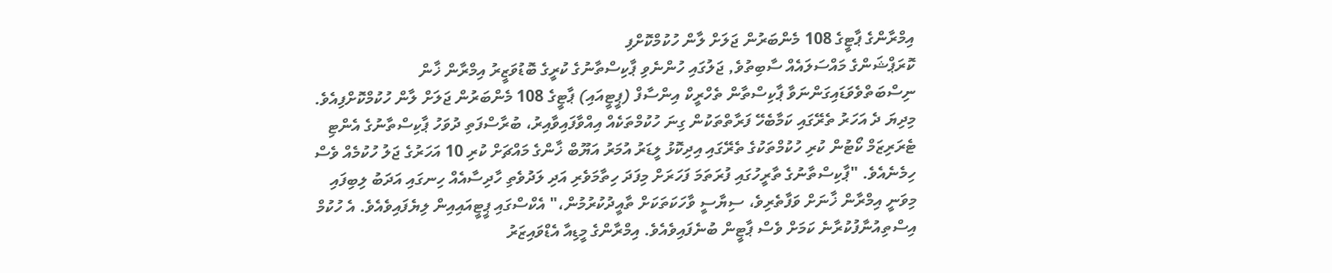އިމްރާންގެ ޕާޓީގެ 108 މެންބަރުން ޖަލަށް ލާން ހުކުމްކޮށްފި
ކޮރަޕްޝަންގެ މައްސަލައެއް ސާބިތުވެ, ޖަލުގައި ހުންނެވި ޕާކިސްތާނުގެ ކުރީގެ ބޮޑުވަޒީރު އިމްރާން ޚާން ނިސްބަތްވެވަޑައިގަންނަވާ ޕާކިސްތާން ތެހްރީކް އިންސާފް (ޕީޓީއައި) ޕާޓީގެ 108 މެންބަރުން ޖަލަށް ލާން ހުކުމްކޮށްފިއެވެ. މިދިޔަ ދެ އަހަރު ތެރޭގައި ކަމާބެހޭ ފަރާތްތަކުން ގިނަ ހުކުމްތަކެއް އިއްވާފައިވާއިރު، ބުރާސްފަތި ދުވަހު ޕާކިސްތާނުގެ އެންޓި ޓެރަރިޒަމް ކޯޓުން ކުރި ހުކުމްތަކުގެ ތެރޭގައި އިދިކޮޅު ލީޑަރު އުމަރު އަޔޫބް ޚާންގެ މައްޗަށް ކުރި 10 އަހަރުގެ ޖަލު ހުކުމެއް ވެސް ހިމެނެއެވެ. "ޕާކިސްތާނުގެ ތާރީހުގައި ފުރަތަމަ ފަހަރަށް މިފަދަ ހިތާމަވެރި އަދި ލަދުވެތި ހާދިސާއެއް ހިނގައި އަދަބު ލިބިފައި މިވަނީ އިމްރާން ޚާނަށް ވަފާތެރިވެ، ސިޔާސީ ވާހަކަތަކަށް ތާއީދުކުރުމުން،" އެކްސްގައި ޕީޓީއައިއިން ލިޔެފައިވެއެވެ. އެ ހުކުމް އިސްތިއުނާފުކުރާނެ ކަމަށް ވެސް ޕާޓީން ބުނެފައިވެއެވެ. އިމްރާންގެ މީޑިއާ އެޑްވައިޒަރު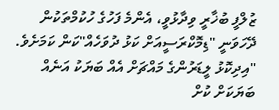ޒުލްފީ ބުޚާރީ ވިދާޅުވީ، އެންމެ ފަހުގެ ހުކުމްތަކުން ދޭހަވަނީ "ޑިމޮކްރަސީއަށް ކަޅު ދުވަހެއް"ކަން ކަމަށެވެ. "އިދިކޮޅު ލީޑަރުންގެ މައްޗަށް އެއް ބަޔަކު އަނެއް ބަޔަކަށް ކުށް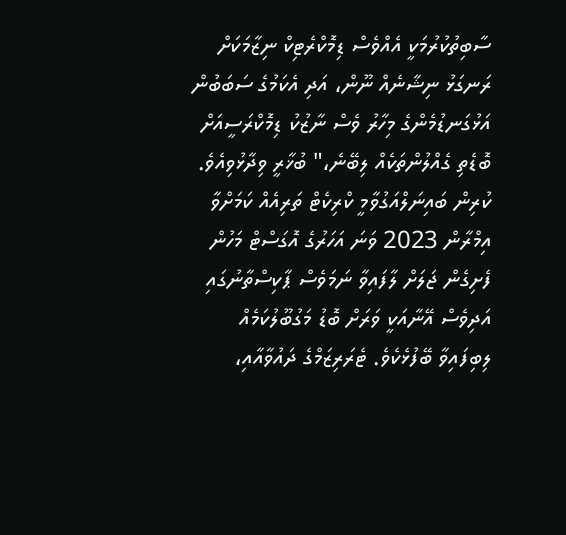ސާބިތުކުރުމަކީ އެއްވެސް ޑިމޮކްރެޓިކް ނިޒާމަކަށް ރަނގަޅު ނިޝާނެއް ނޫން، އަދި އެކަމުގެ ސަބަބުން އަޅުގަނޑުމެންގެ މިހާރު ވެސް ނާޒުކު ޑިމޮކްރަސީއަށް ބޮޑެތި ގެއްލުންތަކެއް ލިބޭނެ،" ބުޚާރީ ވިދާޅުވިއެވެ. ކުރިން ބައިނަލްއަގުވާމީ ކްރިކެޓް ތަރިއެއް ކަމަށްވާ އިމްރާން 2023 ވަނަ އަހަރުގެ އޮގަސްޓް މަހުން ފެށިގެން ޖަލަށް ލާފައިވާ ނަމަވެސް ޕާކިސްތާނުގައި އަދިވެސް އޭނާއަކީ ވަރަށް ބޮޑު މަގުބޫލުކަމެއް ލިބިފައިވާ ބޭފުޅެކެވެ. ޓެރަރިޒަމްގެ ދައުވާއާއި،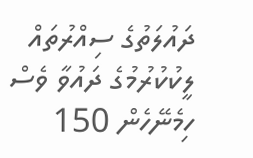ދައުލަތުގެ ސިއްރުތައް ލީކުކުރުމުގެ ދައުވާ ވެސް ހިމެނޭހެން 150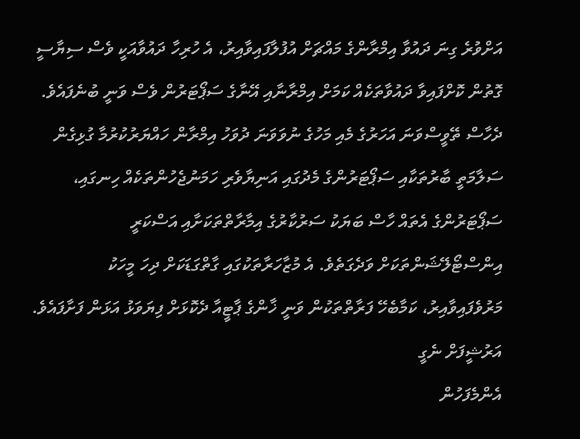އަށްވުރެ ގިނަ ދައުވާ އިމްރާންގެ މައްޗަށް އުފުލާފައިވާއިރު، އެ ހުރިހާ ދައުވާއަކީ ވެސް ސިޔާސީ ގޮތުން ކޮށްފައިވާ ދައުވާތަކެއް ކަމަށް އިމްރާނާއި އޭނާގެ ސަޕޯޓަރުން ވެސް ވަނީ ބުނެފައެވެ. ދެހާސް ތޭވީސްވަނަ އަހަރުގެ މެއި މަހުގެ ނުވަވަނަ ދުވަހު އިމްރާން ހައްޔަރުކުރުމާ ގުޅިގެން ސަލާމަތީ ބާރުތަކާއި ސަޕޯޓަރުންގެ މެދުގައި އަނިޔާވެރި ހަމަނުޖެހުންތަކެއް ހިނގައި، ސަޕޯޓަރުންގެ އެތައް ހާސް ބަޔަކު ސަރުކާރުގެ އިމާރާތްތަކަށާއި އަސްކަރީ އިންސްޓޯލޭޝަންތަކަށް ވަދެގަތެވެ. އެ މުޒާހަރާތަކުގައި ގާތްގަޑަކަށް ދިހަ މީހަކު މަރުވެފައިވާއިރު، ކަމާބެހޭ ފަރާތްތަކުން ވަނީ ޚާންގެ ޕާޓީއާ ދެކޮޅަށް ފިޔަވަޅު އަޅަން ފަށާފައެވެ.
އަރުޝީފަށް ނެގީ
އެންމެފަހުން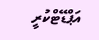އަޕްޑޭޓްކުރީ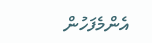އެންމެފަހުން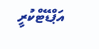އަޕްޑޭޓްކުރީ